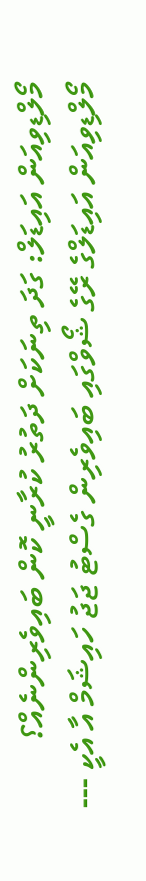މޯލްޑިވިއަން އައިޑަލް: ގަދަ ތިނަކަށް ދަތުރު ކުރާނީ ކޮން ބައިވެރިންނެއް؟
މޯލްޑިވިއަން އައިޑަލްގެ ރޭގެ ޝޯވްގައި ބައިވެރިން ގެސްޓު ޖަޖު ހައިޝަމް އާ އެކީ ---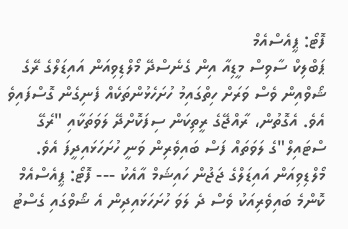ފޮޓޯ: ޕީއެސްއެމް
ޕަބްލިކް ސާވިސް މީޑިއާ އިން ގެނެސްދޭ މޯލްޑިވިއަން އައިޑަލްގެ ރޭގެ ޝޯވްއިން ވެސް ވަރަށް ހިތްގައިމު ހުށަހެޅުންތަކެއް ފެނިގެން ގޮސްފައިވެ އެވެ. އެގޮތުން، ރާއްޖޭގެ ރީތިކަން ސިފަކޮށްދޭ ލަވަތަކާއި "ރެގޭ ސްޓައިލް"ގެ ލަވަތައް ފަސް ބައިވެރިން ވަނީ ހުށަހަޅައިދީފަ އެވެ.
މޯލްޑިވިއަން އައިޑަލްގެ ޖަޖުން ހައިޝަމް އާއެކު --- ފޮޓޯ: ޕީއެސްއެމް
ކޮންމެ ބައިވެރިއަކު ވެސް ދެ ލަވަ ހުށަހަޅައިދިން އެ ޝޯވްގައި ގެސްޓު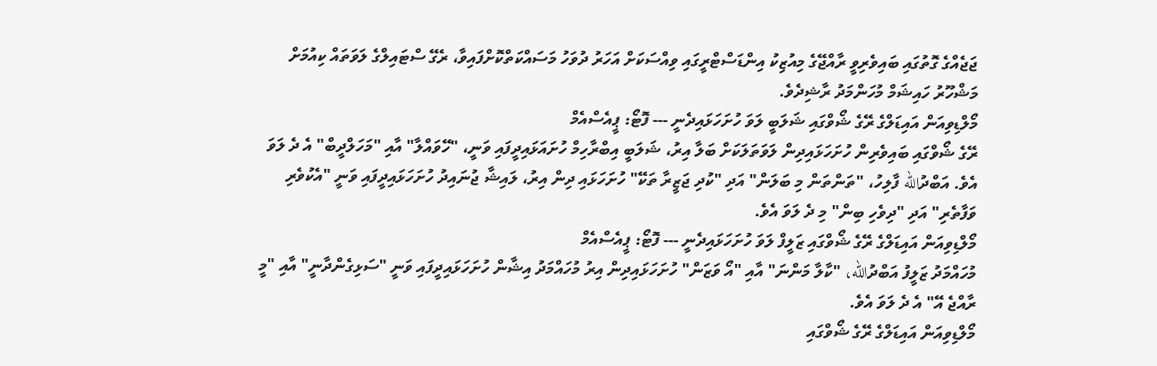ޖަޖެއްގެ ގޮތުގައި ބައިވެރިވީ ރާއްޖޭގެ މިއުޒިކު އިންޑަސްޓްރީގައި ވިއްސަކަށް އަހަރު ދުވަހު މަސައްކަތްކޮށްފައިވާ، ރެގޭ ސްޓައިލްގެ ލަވަތައް ކިއުމަށް މަޝްހޫރު ހައިޝަމް މުހަންމަދު ރާޝިދެވެ.
މޯލްޑިވިއަން އައިޑަލްގެ ރޭގެ ޝޯވްގައި ޝަލަބީ ލަވަ ހުށަހަޅައިދެނީ --- ފޮޓޯ: ޕީއެސްއެމް
ރޭގެ ޝޯވްގައި ބައިވެރިން ހުށަހަޅައިދިން ލަވަތަލަކަށް ބަލާ އިރު، ޝަލަބީ އިބްރާހިމް ހުށައަޅައިދީފައި ވަނީ، "ހޭވައްލާ" އާއި "މަހަލްދީބް" އެ ދެ ލަވަ އެވެ. އަބްދުالله ފާލިހު، "ތަންތަން މި ބަލަން" އަދި "ކުދި ޖަޒީރާ ތަކޭ" ހުށަހަޅައި ދިން އިރު، ލައިޝާ ޖުނައިދު ހުށަހަޅައިދީފައި ވަނީ "އެކުވެރި ވަފާތެރި" އަދި "ދިވެހި ބިން" މި ދެ ލަވަ އެވެ.
މޯލްޑިވިއަން އައިޑަލްގެ ރޭގެ ޝޯވްގައި ޒަލީފް ލަވަ ހުށަހަޅައިދެނީ --- ފޮޓޯ: ޕީއެސްއެމް
މުހައްމަދު ޒަލީފު އަބްދުالله، "ކާލާ މަންނަ" އާއި "އޯ ވަޒަން" ހުށަހަޅައިދިން އިރު މުހައްމަދު އިޝާން ހުށަހަޅައިދީފައި ވަނީ "ސަޅިގެންދާނީ" އާއި "މީ ރާއްޖެ އޭ" އެ ދެ ލަވަ އެވެ.
މޯލްޑިވިއަން އައިޑަލްގެ ރޭގެ ޝޯވްގައި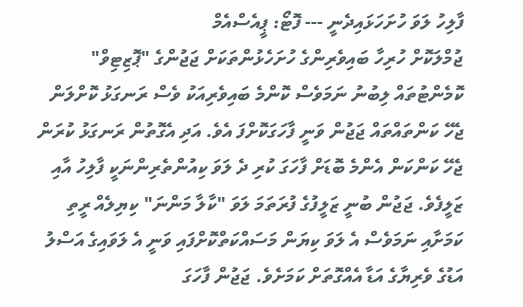ފާލިހު ލަވަ ހުށަހަޅައިދެނީ --- ފޮޓޯ: ޕީއެސްއެމް
ޖުމްލަކޮށް ހުރިހާ ބައިވެރިންގެ ހުށަހެޅުންތަކަށް ޖަޖުންގެ "ޕޮޒިޓިވް" ކޮމެންޓުތައް ލިބުނު ނަމަވެސް ކޮންމެ ބައިވެރިއަކު ވެސް ރަނގަޅު ކޮށްލަން ޖެހޭ ކަންތައްތައް ޖަޖުން ވަނީ ފާހަގަކޮށްފަ އެވެ. އަދި އެގޮތުން ރަނގަޅު ކުރަން ޖެހޭ ކަންކަން އެންމެ ބޮޑަށް ފާހަގަ ކުރި ދެ ލަވަ ކިއުންތެރިންނަކީ ފާލިހު އާއި ޒަލީފެވެ. ޖަޖުން ބުނީ ޒަލީފުގެ ފުރަތަމަ ލަވަ "ކާލާ މަންނަ" ކިޔިލެއް ރީތި ކަމަށާއި ނަމަވެސް އެ ލަވަ ކިޔަން މަސައްކަތްކޮށްފައި ވަނީ އެ ލަވައިގެ އަސްލު އަޑުގެ ވެރިޔާގެ އަޑާ އެއްގޮތަށް ކަމަށެވެ. ޖަޖުން ފާހަގަ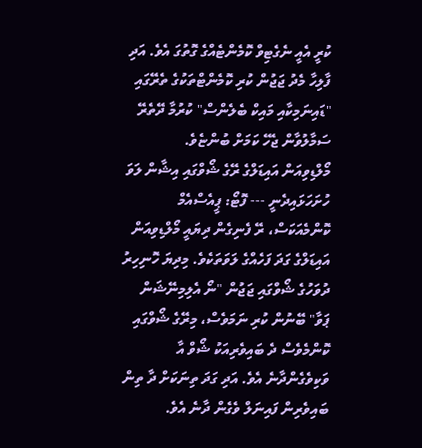ކުރީ އެއީ ނެގެޓިވް ކޮމެންޓެއްގެ ގޮތުގަ އެވެ. އަދި ފާލިހާ މެދު ޖަޖުން ކުރި ކޮމެންޓްތަކުގެ ތެރޭގައި "ޑައިނަމިކާއި މައިކް ބެލެންސް" ކުރުމާ ދޭތެރޭ ސަމާލުވާން ޖެހޭ ކަމަށް ބުންޏެވެ.
މޯލްޑިވިއަން އައިޑަލްގެ ރޭގެ ޝޯވްގައި އިޝާން ލަވަ ހުށަހަޅައިދެނީ --- ފޮޓޯ: ޕީއެސްއެމް
ކޮންމެއަކަސް، ރޭ ފެނިގެން ދިޔައީ މޯލްޑިވިއަން އައިޑަލްގެ ގަދަ ފަހެއްގެ ލަވަތަކެވެ. މިދިޔަ ހޮނިހިރު ދުވަހުގެ ޝޯވްގައި ޖަޖުން "ނޯ އެލިމިނޭޝަން ޕަވާ" ބޭނުން ކުރި ނަމަވެސް، މިރޭގެ ޝޯވްގައި ކޮންމެވެސް ދެ ބައިވެރިއަކު ޝޯވް އާ ވަކިވެގެންދާނެ އެވެ. އަދި ގަދަ ތިނަކަށް ދާ ތިން ބައިވެރިން ފައިނަލް ވެގެން ދާނެ އެވެ.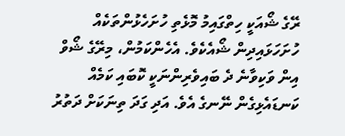ރޭގެ ޝޯއަކީ ހިތްގައިމު މޮޅެތި ހުށަހެޅުންތަކެއް ހުށަހަޅައިދިން ޝޯއެކެވެ. އެހެންކަމުން، މިރޭގެ ޝޯވް އިން ވަކިވާނެ ދެ ބައިވެރިންނަކީ ކޮބައި ކަމެއް ކަނޑައެޅިގެން ނޭނގެ އެވެ. އަދި ގަދަ ތިނަކަށް ދަތުރު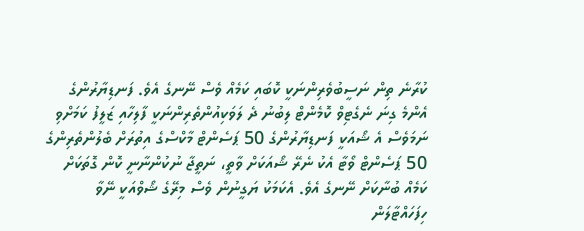ކުރާނެ ތިން ނަސީބުވެރިންނަކީ ކޮބައި ކަމެއް ވެސް ނޭނގެ އެވެ. ފަނޑިޔާރުންގެ އެންމެ ގިނަ ނެގެޓިވް ކޮމެންޓް ލިބުނު ދެ ލަވަކިއުންތެރިންނަކީ ފާލިހާއި ޒަލީފު ކަމަށްވި ނަމަވެސް އެ ޝޯއަކީ ފަނޑިޔާރުންގެ 50 ޕަސެންޓް މާކްސްގެ އިތުރަށް ބެލުންތެރިންގެ 50 ޕަސެންޓް ވޯޓާ އެކު ނެރޭ ޝޯއަކަށް ވާތީ، ނަތީޖާ ނުކުންނާނީ ކޮން ގޮތަކަށް ކަމެއް ބުނާކަށް ނޭނގެ އެވެ. އެކަމަކު ޔަގީނުން ވެސް މިރޭގެ ޝޯވްއަކީ ނޭވާ ހިފަހައްޓާލަން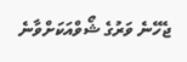ޖެހޭނެ ވަރުގެ ޝޯވްއަކަށްވާނެ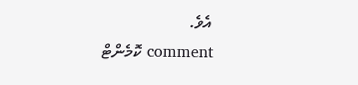އެވެ.
comment ކޮމެންޓް